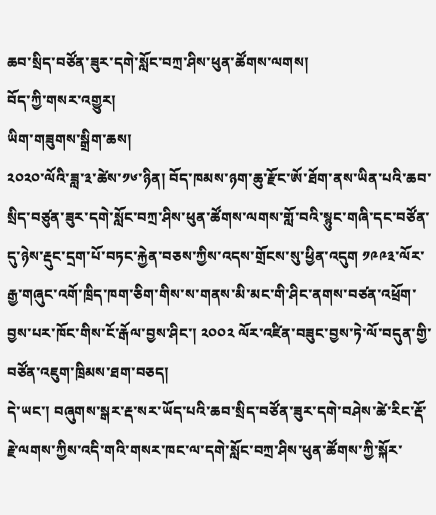ཆབ་སྲིད་བཙོན་ཟུར་དགེ་སློང་བཀྲ་ཤིས་ཕུན་ཚོགས་ལགས།
བོད་ཀྱི་གསར་འགྱུར།
ཡིག་གཟུགས་སྒྲིག་ཆས།
༢༠༢༠་ལོའི་ཟླ་༣་ཚེས་༡༦་ཉིན། བོད་ཁམས་ཉག་ཆུ་རྫོང་ཨོ་ཐོག་ནས་ཡིན་པའི་ཆབ་སྲིད་བཙུན་ཟུར་དགེ་སློང་བཀྲ་ཤིས་ཕུན་ཚོགས་ལགས་གློ་བའི་སྙུང་གཞི་དང་བཙོན་དུ་ཉེས་རྡུང་དྲག་པོ་བཏང་རྐྱེན་བཅས་ཀྱིས་འདས་གྲོངས་སུ་ཕྱིན་འདུག ༡༩༩༣་ལོར་རྒྱ་གཞུང་འགོ་ཁྲིད་ཁག་ཅིག་གིས་ས་གནས་མི་མང་གི་ཤིང་ནགས་བཙན་འཕྲོག་བྱས་པར་ཁོང་གིས་ངོ་རྒོལ་བྱས་ཤིང་། ༢༠༠༢ ལོར་འཛིན་བཟུང་བྱས་ཏེ་ལོ་བདུན་གྱི་བཙོན་འཇུག་ཁྲིམས་ཐག་བཅད།
དེ་ཡང་། བཞུགས་སྒར་རྡ་སར་ཡོད་པའི་ཆབ་སྲིད་བཙོན་ཟུར་དགེ་བཤེས་ཚེ་རིང་རྡོ་རྗེ་ལགས་ཀྱིས་འདི་གའི་གསར་ཁང་ལ་དགེ་སློང་བཀྲ་ཤིས་ཕུན་ཚོགས་ཀྱི་སྐོར་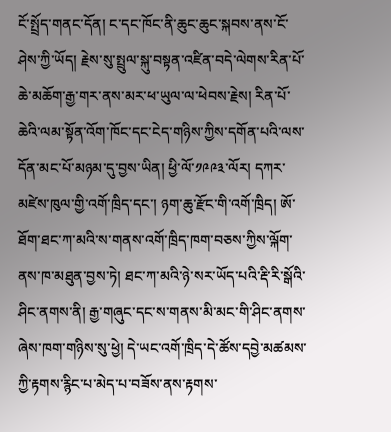ངོ་སྤྲོད་གནང་དོན། ང་དང་ཁོང་ནི་ཆུང་ཆུང་སྐབས་ནས་ངོ་ཤེས་ཀྱི་ཡོད། རྗེས་སུ་སྤྲུལ་སྐུ་བསྟན་འཛིན་བདེ་ལེགས་རིན་པོ་ཆེ་མཆོག་རྒྱ་གར་ནས་མར་ཕ་ཡུལ་ལ་ཕེབས་རྗེས། རིན་པོ་ཆེའི་ལམ་སྟོན་འོག་ཁོང་དང་ངེད་གཉིས་ཀྱིས་དགོན་པའི་ལས་དོན་མང་པོ་མཉམ་དུ་བྱས་ཡིན། ཕྱི་ལོ་༡༩༩༣་ལོར། དཀར་མཛེས་ཁུལ་གྱི་འགོ་ཁྲིད་དང་། ཉག་ཆུ་རྫོང་གི་འགོ་ཁྲིད། ཨོ་ཐོག་ཐང་ཀ་མའི་ས་གནས་འགོ་ཁྲིད་ཁག་བཅས་ཀྱིས་ལྐོག་ནས་ཁ་མཐུན་བྱས་ཏེ། ཐང་ཀ་མའི་ཉེ་སར་ཡོད་པའི་རྡི་རི་སྒོའི་ཤིང་ནགས་ནི། རྒྱ་གཞུང་དང་ས་གནས་མི་མང་གི་ཤིང་ནགས་ཞེས་ཁག་གཉིས་སུ་ཕྱེ། དེ་ཡང་འགོ་ཁྲིད་དེ་ཚོས་དབྱེ་མཚམས་ཀྱི་རྟགས་རྙིང་པ་མེད་པ་བཟོས་ནས་རྟགས་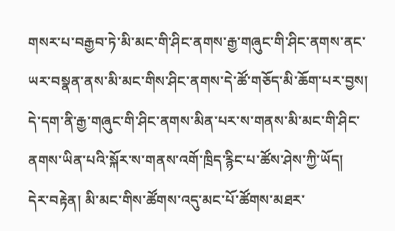གསར་པ་བརྒྱབ་ཏེ་མི་མང་གི་ཤིང་ནགས་རྒྱ་གཞུང་གི་ཤིང་ནགས་ནང་ཡར་བསྣན་ནས་མི་མང་གིས་ཤིང་ནགས་དེ་ཚོ་གཅོད་མི་ཆོག་པར་བྱས། དེ་དག་ནི་རྒྱ་གཞུང་གི་ཤིང་ནགས་མིན་པར་ས་གནས་མི་མང་གི་ཤིང་ནགས་ཡིན་པའི་སྐོར་ས་གནས་འགོ་ཁྲིད་རྙིང་པ་ཚོས་ཤེས་ཀྱི་ཡོད།
དེར་བརྟེན། མི་མང་གིས་ཚོགས་འདུ་མང་པོ་ཚོགས་མཐར་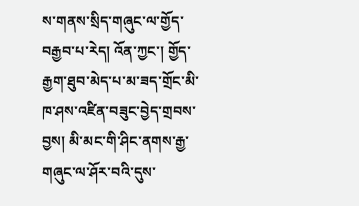ས་གནས་སྲིད་གཞུང་ལ་གྱོད་བརྒྱབ་པ་རེད། འོན་ཀྱང་། གྱོད་རྒྱག་ཐུབ་མེད་པ་མ་ཟད་གྲོང་མི་ཁ་ཤས་འཛིན་བཟུང་བྱེད་གྲབས་བྱས། མི་མང་གི་ཤིང་ནགས་རྒྱ་གཞུང་ལ་ཤོར་བའི་དུས་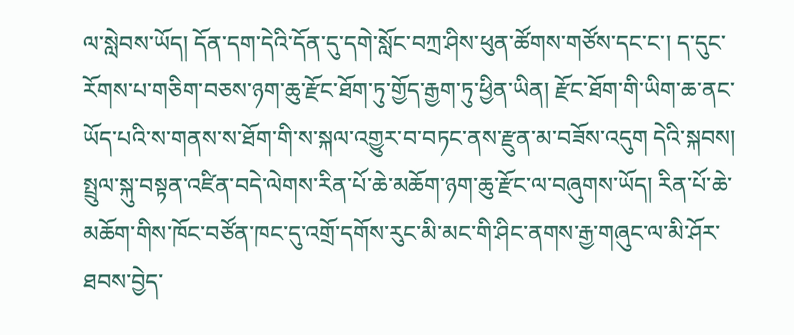ལ་སླེབས་ཡོད། དོན་དག་དེའི་དོན་དུ་དགེ་སློང་བཀྲ་ཤིས་ཕུན་ཚོགས་གཙོས་དང་ང་། ད་དུང་རོགས་པ་གཅིག་བཅས་ཉག་ཆུ་རྫོང་ཐོག་ཏུ་གྱོད་རྒྱག་ཏུ་ཕྱིན་ཡིན། རྫོང་ཐོག་གི་ཡིག་ཆ་ནང་ཡོད་པའི་ས་གནས་ས་ཐོག་གི་ས་སྐལ་འགྱུར་བ་བཏང་ནས་རྫུན་མ་བཟོས་འདུག དེའི་སྐབས། སྤྲུལ་སྐུ་བསྟན་འཛིན་བདེ་ལེགས་རིན་པོ་ཆེ་མཆོག་ཉག་ཆུ་རྫོང་ལ་བཞུགས་ཡོད། རིན་པོ་ཆེ་མཆོག་གིས་ཁོང་བཙོན་ཁང་དུ་འགྲོ་དགོས་རུང་མི་མང་གི་ཤིང་ནགས་རྒྱ་གཞུང་ལ་མི་ཤོར་ཐབས་བྱེད་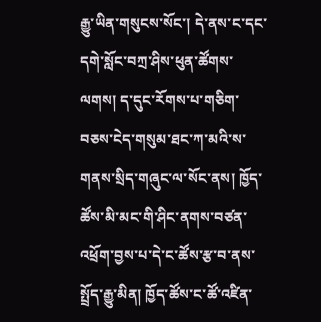རྒྱུ་ཡིན་གསུངས་སོང་། དེ་ནས་ང་དང་དགེ་སློང་བཀྲ་ཤིས་ཕུན་ཚོགས་ལགས། ད་དུང་རོགས་པ་གཅིག་བཅས་ངེད་གསུམ་ཐང་ཀ་མའི་ས་གནས་སྲིད་གཞུང་ལ་སོང་ནས། ཁྱོད་ཚོས་མི་མང་གི་ཤིང་ནགས་བཙན་འཕྲོག་བྱས་པ་དེ་ང་ཚོས་རྩ་བ་ནས་སྤྲོད་རྒྱུ་མིན། ཁྱོད་ཚོས་ང་ཚོ་འཛིན་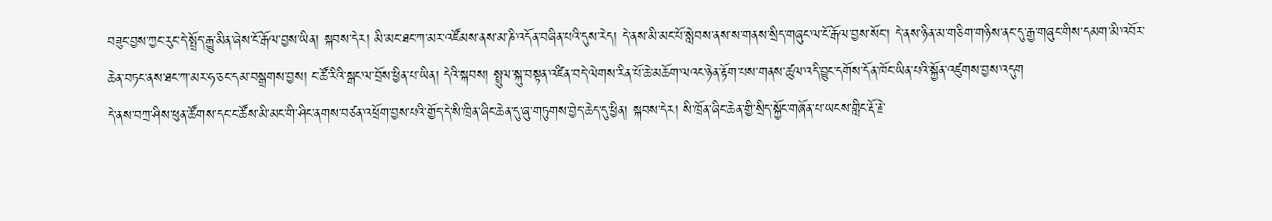བཟུང་བྱས་ཀྱང་རུང་དེ་སྤྲོད་རྒྱུ་མིན་ཞེས་ངོ་རྒོལ་བྱས་ཡིན། སྐབས་དེར། མི་མང་ཐང་ཀ་མར་འཛོམས་ནས་མ་ཎི་འདོན་བཞིན་པའི་དུས་རེད། དེ་ནས་མི་མང་པོ་སླེབས་ནས་ས་གནས་སྲིད་གཞུང་ལ་ངོ་རྒོལ་བྱས་སོང་། དེ་ནས་ཉིན་མ་གཅིག་གཉིས་ནང་དུ་རྒྱ་གཞུང་གིས་དམག་མི་འབོར་ཆེན་བཏང་ནས་ཐང་ཀ་མར་ཧ་ཅང་དམ་བསྒྲགས་བྱས། ང་ཚོ་རིའི་སྒང་ལ་བྲོས་ཕྱིན་པ་ཡིན། དེའི་སྐབས། སྤྲུལ་སྐུ་བསྟན་འཛིན་བདེ་ལེགས་རིན་པོ་ཆེ་མཆོག་ལའང་ཉེན་རྟོག་པས་གནས་ཚུལ་འདི་བྱུང་དགོས་དོན་ཁོང་ཡིན་པའི་སྐྱོན་འཛུགས་བྱས་འདུག
དེ་ནས་བཀྲ་ཤིས་ཕུན་ཚོགས་དང་ང་ཚོས་མི་མང་གི་ཤིང་ནགས་བཙན་འཕྲོག་བྱས་པའི་གྱོད་དེ་སི་ཁྲིན་ཞིང་ཆེན་དུ་ཞུ་གཏུགས་བྱེད་ཆེད་དུ་ཕྱིན། སྐབས་དེར། སི་ཁྲོན་ཞིང་ཆེན་གྱི་སྲིད་སྐྱོང་གཞོན་པ་ཡངས་གླིང་རྡོ་རྗེ་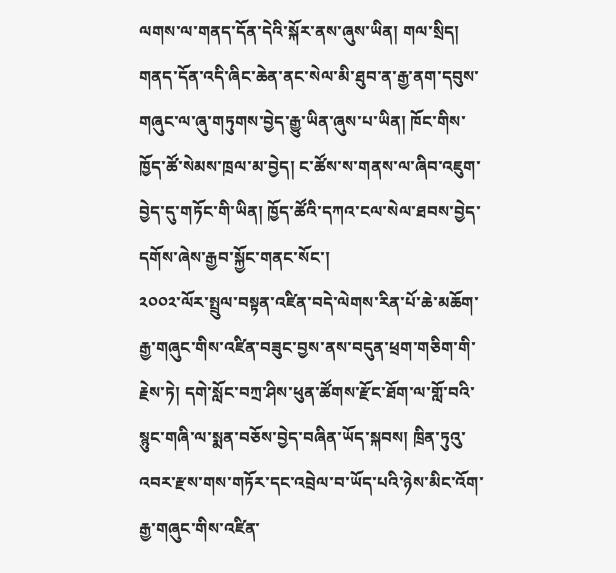ལགས་ལ་གནད་དོན་དེའི་སྐོར་ནས་ཞུས་ཡིན། གལ་སྲིད། གནད་དོན་འདི་ཞིང་ཆེན་ནང་སེལ་མི་ཐུབ་ན་རྒྱ་ནག་དབུས་གཞུང་ལ་ཞུ་གཏུགས་བྱེད་རྒྱུ་ཡིན་ཞུས་པ་ཡིན། ཁོང་གིས་ཁྱོད་ཚོ་སེམས་ཁྲལ་མ་བྱེད། ང་ཚོས་ས་གནས་ལ་ཞིབ་འཇུག་བྱེད་དུ་གཏོང་གི་ཡིན། ཁྱོད་ཚོའི་དཀའ་ངལ་སེལ་ཐབས་བྱེད་དགོས་ཞེས་རྒྱབ་སྐྱོང་གནང་སོང་།
༢༠༠༢་ལོར་སྤྲུལ་བསྟན་འཛིན་བདེ་ལེགས་རིན་པོ་ཆེ་མཆོག་རྒྱ་གཞུང་གིས་འཛིན་བཟུང་བྱས་ནས་བདུན་ཕྲག་གཅིག་གི་རྗེས་ཏེ། དགེ་སློང་བཀྲ་ཤིས་ཕུན་ཚོགས་རྫོང་ཐོག་ལ་གློ་བའི་སྙུང་གཞི་ལ་སྨན་བཅོས་བྱེད་བཞིན་ཡོད་སྐབས། ཁྲིན་ཏུའུ་འབར་རྫས་གས་གཏོར་དང་འབྲེལ་བ་ཡོད་པའི་ཉེས་མིང་འོག་རྒྱ་གཞུང་གིས་འཛིན་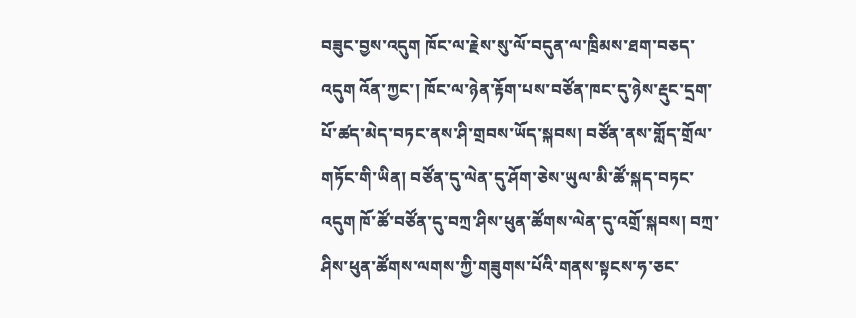བཟུང་བྱས་འདུག ཁོང་ལ་རྗེས་སུ་ལོ་བདུན་ལ་ཁྲིམས་ཐག་བཅད་འདུག འོན་ཀྱང་། ཁོང་ལ་ཉེན་རྟོག་པས་བཙོན་ཁང་དུ་ཉེས་རྡུང་དྲག་པོ་ཚད་མེད་བཏང་ནས་ཤི་གྲབས་ཡོད་སྐབས། བཙོན་ནས་གློད་གྲོལ་གཏོང་གི་ཡིན། བཙོན་དུ་ལེན་དུ་ཤོག་ཅེས་ཡུལ་མི་ཚོ་སྐད་བཏང་འདུག ཁོ་ཚོ་བཙོན་དུ་བཀྲ་ཤིས་ཕུན་ཚོགས་ལེན་དུ་འགྲོ་སྐབས། བཀྲ་ཤིས་ཕུན་ཚོགས་ལགས་ཀྱི་གཟུགས་པོའི་གནས་སྟངས་ཧ་ཅང་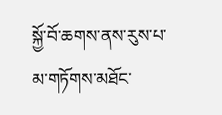སྐྱོ་བོ་ཆགས་ནས་རུས་པ་མ་གཏོགས་མཐོང་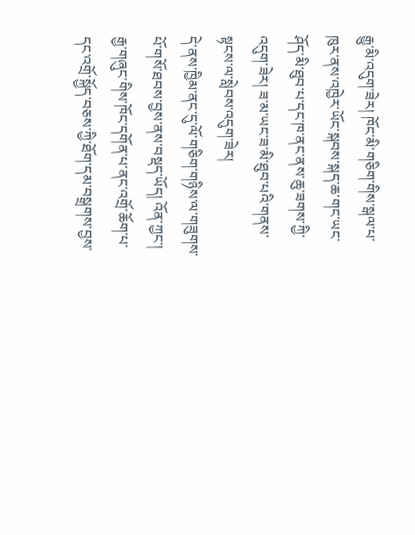རྒྱུ་མི་འདུག་ཟེར། ཁོང་མི་གཅིག་གིས་སྒལ་པ་ཁུར་ནས་འཁྱེར་ཡོང་སྐབས་སྐད་ཆ་གང་ཡང་ཤོད་མི་ཐུབ་པ་དང་ཁ་ནང་ནས་ཆུ་ཟགས་ཀྱི་འདུག་ཟེར། ཟ་མ་ཡང་ཟ་མི་ཐུབ་པའི་གནས་སྟངས་ལ་སླེབས་འདུག་ཟེར།
དེ་ནས་ཁྱིམ་ནང་དུ་ལོ་གཅིག་གཉིས་ལ་གཟུགས་པོ་གསོ་ཐབས་བྱས་ནས་བསྡད་ཡོད། འོན་ཀྱང་། རྒྱ་གཞུང་གིས་ཁོང་དགོན་པ་ནང་འགྲོ་ཆོག་པ་དང་འགྲོ་སྐྱོད་བཅས་ཀྱི་ཐོག་དམ་བསྒྲགས་བྱས་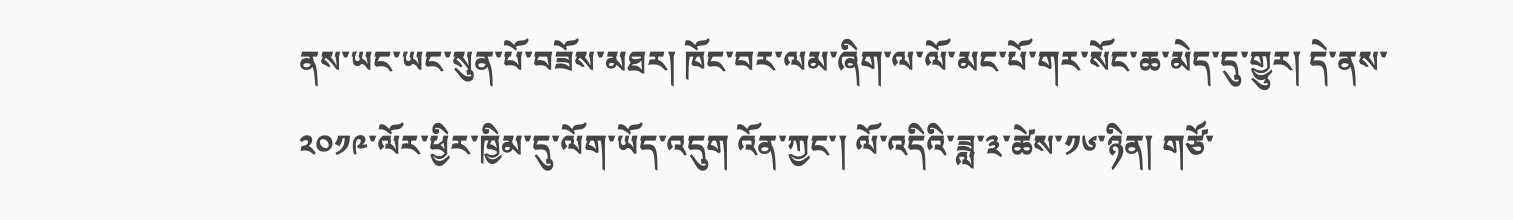ནས་ཡང་ཡང་སུན་པོ་བཟོས་མཐར། ཁོང་བར་ལམ་ཞིག་ལ་ལོ་མང་པོ་གར་སོང་ཆ་མེད་དུ་གྱུར། དེ་ནས་༢༠༡༩་ལོར་ཕྱིར་ཁྱིམ་དུ་ལོག་ཡོད་འདུག འོན་ཀྱང་། ལོ་འདིའི་ཟླ་༣་ཚེས་༡༦་ཉིན། གཙོ་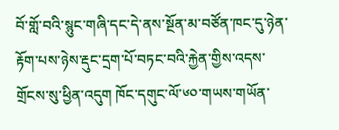བོ་གློ་བའི་སྙུང་གཞི་དང་དེ་ནས་སྔོན་མ་བཙོན་ཁང་དུ་ཉེན་རྟོག་པས་ཉེས་རྡུང་དྲག་པོ་བཏང་བའི་རྐྱེན་གྱིས་འདས་གྲོངས་སུ་ཕྱིན་འདུག ཁོང་དགུང་ལོ་༦༠་གཡས་གཡོན་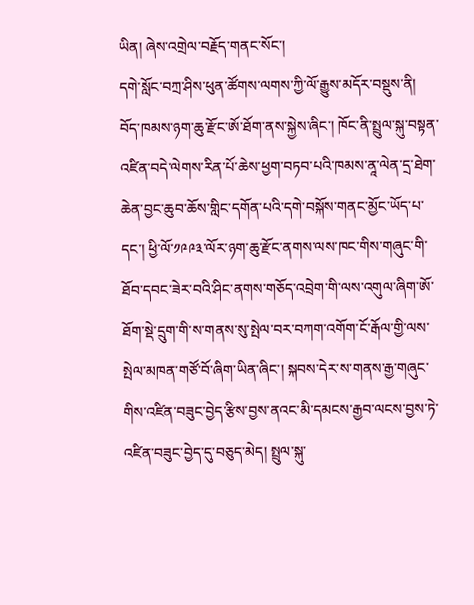ཡིན། ཞེས་འགྲེལ་བརྗོད་གནང་སོང་།
དགེ་སློང་བཀྲ་ཤིས་ཕུན་ཚོགས་ལགས་ཀྱི་ལོ་རྒྱུས་མདོར་བསྡུས་ནི། བོད་ཁམས་ཉག་ཆུ་རྫོང་ཨོ་ཐོག་ནས་སྐྱེས་ཞིང་། ཁོང་ནི་སྤྲུལ་སྐུ་བསྟན་འཛིན་བདེ་ལེགས་རིན་པོ་ཆེས་ཕྱག་བཏབ་པའི་ཁམས་ནཱ་ལེན་དྲ་ཐེག་ཆེན་བྱང་ཆུབ་ཆོས་གླིང་དགོན་པའི་དགེ་བསྐོས་གནང་མྱོང་ཡོད་པ་དང་། ཕྱི་ལོ་༡༩༩༣་ལོར་ཉག་ཆུ་རྫོང་ནགས་ལས་ཁང་གིས་གཞུང་གི་ཐོབ་དབང་ཟེར་བའི་ཤིང་ནགས་གཅོད་འབྲེག་གི་ལས་འགུལ་ཞིག་ཨོ་ཐོག་སྡེ་དྲུག་གི་ས་གནས་སུ་སྤེལ་བར་བཀག་འགོག་ངོ་རྒོལ་གྱི་ལས་སྤེལ་མཁན་གཙོ་བོ་ཞིག་ཡིན་ཞིང་། སྐབས་དེར་ས་གནས་རྒྱ་གཞུང་གིས་འཛིན་བཟུང་བྱེད་རྩིས་བྱས་ནའང་མི་དམངས་རྒྱབ་ལངས་བྱས་ཏེ་འཛིན་བཟུང་བྱེད་དུ་བཅུད་མེད། སྤྲུལ་སྐུ་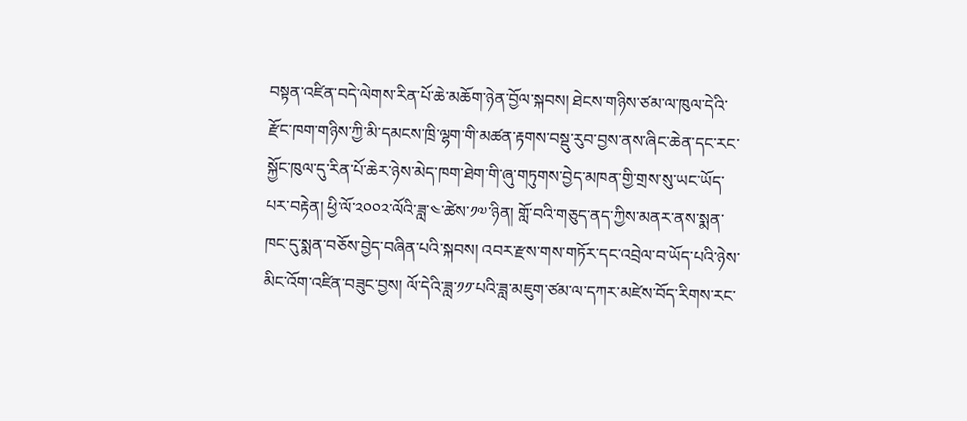བསྟན་འཛིན་བདེ་ལེགས་རིན་པོ་ཆེ་མཆོག་ཉེན་བྱོལ་སྐབས། ཐེངས་གཉིས་ཙམ་ལ་ཁུལ་དེའི་རྫོང་ཁག་གཉིས་ཀྱི་མི་དམངས་ཁྲི་ལྷག་གི་མཚན་རྟགས་བསྡུ་རུབ་བྱས་ནས་ཞིང་ཆེན་དང་རང་སྐྱོང་ཁུལ་དུ་རིན་པོ་ཆེར་ཉེས་མེད་ཁག་ཐེག་གི་ཞུ་གཏུགས་བྱེད་མཁན་གྱི་གྲས་སུ་ཡང་ཡོད་པར་བརྟེན། ཕྱི་ལོ་༢༠༠༢་ལོའི་ཟླ་༤་ཚེས་༡༧་ཉིན། གློ་བའི་གཅུད་ནད་ཀྱིས་མནར་ནས་སྨན་ཁང་དུ་སྨན་བཅོས་བྱེད་བཞིན་པའི་སྐབས། འབར་རྫས་གས་གཏོར་དང་འབྲེལ་བ་ཡོད་པའི་ཉེས་མིང་འོག་འཛིན་བཟུང་བྱས། ལོ་དེའི་ཟླ་༡༡་པའི་ཟླ་མཇུག་ཙམ་ལ་དཀར་མཛེས་བོད་རིགས་རང་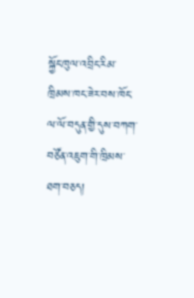སྐྱོང་ཁུལ་འབྲིང་རིམ་ཁྲིམས་ཁང་ཟེར་བས་ཁོང་ལ་ལོ་བདུན་གྱི་དུས་བཀག་བཙོན་འཇུག་གི་ཁྲིམས་ཐག་བཅད།